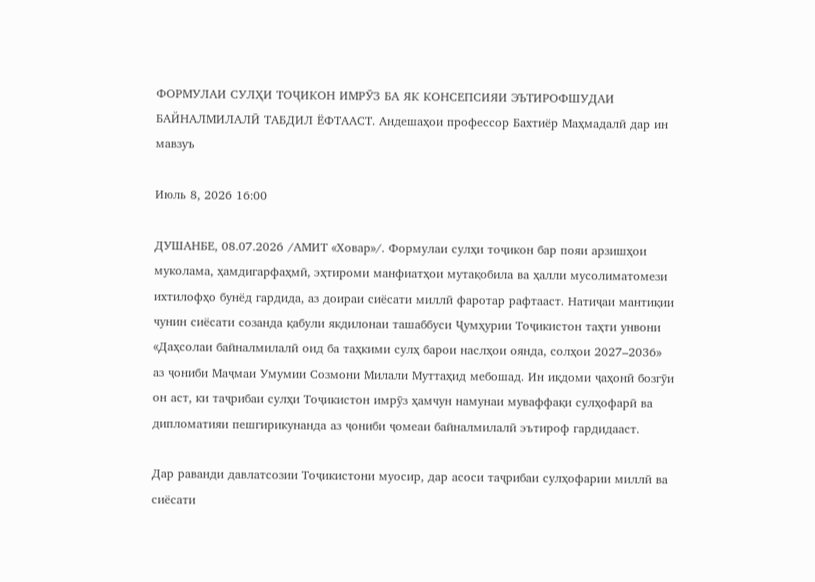ФОРМУЛАИ СУЛҲИ ТОҶИКОН ИМРӮЗ БА ЯК КОНСЕПСИЯИ ЭЪТИРОФШУДАИ БАЙНАЛМИЛАЛӢ ТАБДИЛ ЁФТААСТ. Андешаҳои профессор Бахтиёр Маҳмадалӣ дар ин мавзуъ

Июль 8, 2026 16:00

ДУШАНБЕ, 08.07.2026 /АМИТ «Ховар»/. Формулаи сулҳи тоҷикон бар пояи арзишҳои муколама, ҳамдигарфаҳмӣ, эҳтироми манфиатҳои мутақобила ва ҳалли мусолиматомези ихтилофҳо бунёд гардида, аз доираи сиёсати миллӣ фаротар рафтааст. Натиҷаи мантиқии чунин сиёсати созанда қабули якдилонаи ташаббуси Ҷумҳурии Тоҷикистон таҳти унвони «Даҳсолаи байналмилалӣ оид ба таҳкими сулҳ барои наслҳои оянда, солҳои 2027–2036» аз ҷониби Маҷмаи Умумии Созмони Милали Муттаҳид мебошад. Ин иқдоми ҷаҳонӣ бозгӯи он аст, ки таҷрибаи сулҳи Тоҷикистон имрӯз ҳамчун намунаи муваффақи сулҳофарӣ ва дипломатияи пешгирикунанда аз ҷониби ҷомеаи байналмилалӣ эътироф гардидааст.

Дар раванди давлатсозии Тоҷикистони муосир, дар асоси таҷрибаи сулҳофарии миллӣ ва сиёсати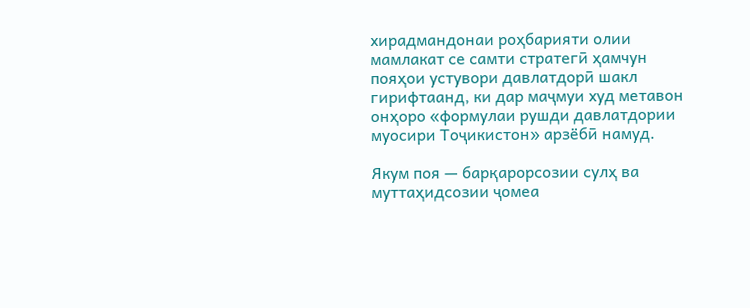хирадмандонаи роҳбарияти олии мамлакат се самти стратегӣ ҳамчун пояҳои устувори давлатдорӣ шакл гирифтаанд, ки дар маҷмуи худ метавон онҳоро «формулаи рушди давлатдории муосири Тоҷикистон» арзёбӣ намуд.

Якум поя — барқарорсозии сулҳ ва муттаҳидсозии ҷомеа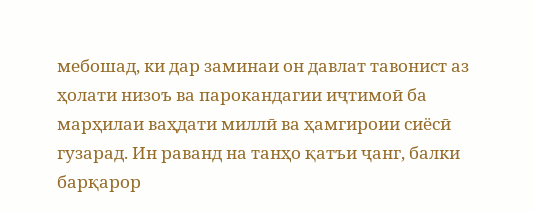мебошад, ки дар заминаи он давлат тавонист аз ҳолати низоъ ва парокандагии иҷтимоӣ ба марҳилаи ваҳдати миллӣ ва ҳамгироии сиёсӣ гузарад. Ин раванд на танҳо қатъи ҷанг, балки барқарор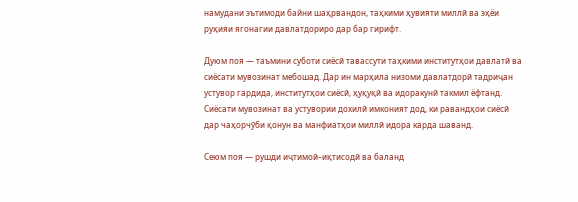намудани эътимоди байни шаҳрвандон, таҳкими ҳувияти миллӣ ва эҳёи руҳияи ягонагии давлатдориро дар бар гирифт.

Дуюм поя — таъмини суботи сиёсӣ тавассути таҳкими институтҳои давлатӣ ва сиёсати мувозинат мебошад. Дар ин марҳила низоми давлатдорӣ тадриҷан устувор гардида, институтҳои сиёсӣ, ҳуқуқӣ ва идоракунӣ такмил ёфтанд. Сиёсати мувозинат ва устувории дохилӣ имконият дод, ки равандҳои сиёсӣ дар чаҳорчӯби қонун ва манфиатҳои миллӣ идора карда шаванд.

Сеюм поя — рушди иҷтимоӣ–иқтисодӣ ва баланд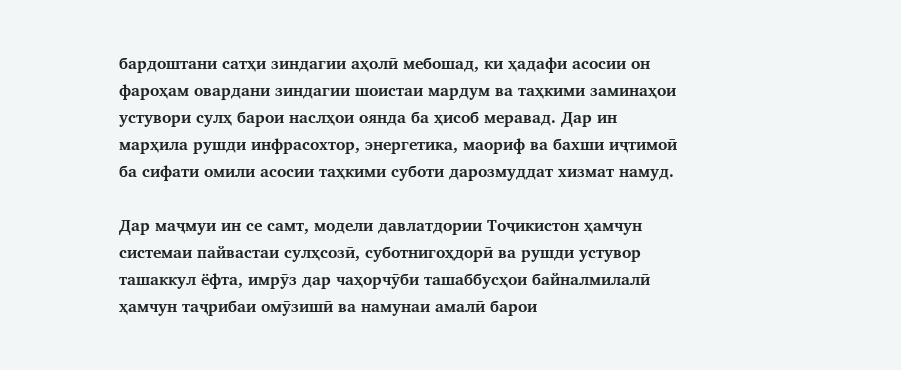бардоштани сатҳи зиндагии аҳолӣ мебошад, ки ҳадафи асосии он фароҳам овардани зиндагии шоистаи мардум ва таҳкими заминаҳои устувори сулҳ барои наслҳои оянда ба ҳисоб меравад. Дар ин марҳила рушди инфрасохтор, энергетика, маориф ва бахши иҷтимоӣ ба сифати омили асосии таҳкими суботи дарозмуддат хизмат намуд.

Дар маҷмуи ин се самт, модели давлатдории Тоҷикистон ҳамчун системаи пайвастаи сулҳсозӣ, суботнигоҳдорӣ ва рушди устувор ташаккул ёфта, имрӯз дар чаҳорчӯби ташаббусҳои байналмилалӣ ҳамчун таҷрибаи омӯзишӣ ва намунаи амалӣ барои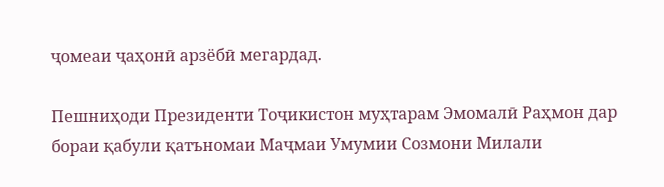ҷомеаи ҷаҳонӣ арзёбӣ мегардад.

Пешниҳоди Президенти Тоҷикистон муҳтарам Эмомалӣ Раҳмон дар бораи қабули қатъномаи Маҷмаи Умумии Созмони Милали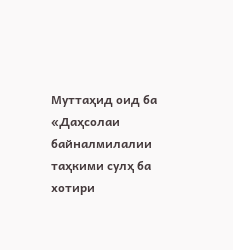Муттаҳид оид ба «Даҳсолаи байналмилалии таҳкими сулҳ ба хотири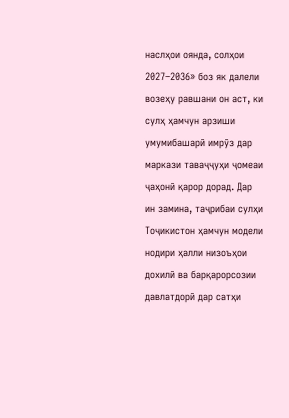наслҳои оянда, солҳои 2027–2036» боз як далели возеҳу равшани он аст, ки сулҳ ҳамчун арзиши умумибашарӣ имрӯз дар маркази таваҷҷуҳи ҷомеаи ҷаҳонӣ қарор дорад. Дар ин замина, таҷрибаи сулҳи Тоҷикистон ҳамчун модели нодири ҳалли низоъҳои дохилӣ ва барқарорсозии давлатдорӣ дар сатҳи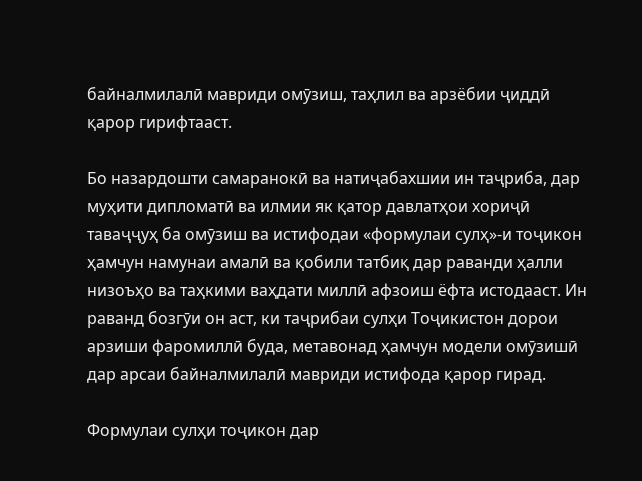байналмилалӣ мавриди омӯзиш, таҳлил ва арзёбии ҷиддӣ қарор гирифтааст.

Бо назардошти самаранокӣ ва натиҷабахшии ин таҷриба, дар муҳити дипломатӣ ва илмии як қатор давлатҳои хориҷӣ таваҷҷуҳ ба омӯзиш ва истифодаи «формулаи сулҳ»-и тоҷикон ҳамчун намунаи амалӣ ва қобили татбиқ дар раванди ҳалли низоъҳо ва таҳкими ваҳдати миллӣ афзоиш ёфта истодааст. Ин раванд бозгӯи он аст, ки таҷрибаи сулҳи Тоҷикистон дорои арзиши фаромиллӣ буда, метавонад ҳамчун модели омӯзишӣ дар арсаи байналмилалӣ мавриди истифода қарор гирад.

Формулаи сулҳи тоҷикон дар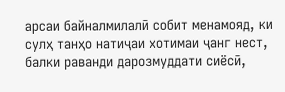арсаи байналмилалӣ собит менамояд, ки сулҳ танҳо натиҷаи хотимаи ҷанг нест, балки раванди дарозмуддати сиёсӣ,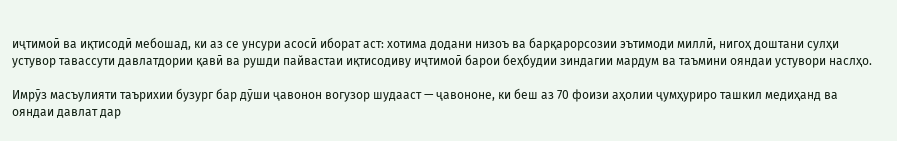иҷтимоӣ ва иқтисодӣ мебошад, ки аз се унсури асосӣ иборат аст: хотима додани низоъ ва барқарорсозии эътимоди миллӣ, нигоҳ доштани сулҳи устувор тавассути давлатдории қавӣ ва рушди пайвастаи иқтисодиву иҷтимоӣ барои беҳбудии зиндагии мардум ва таъмини ояндаи устувори наслҳо.

Имрӯз масъулияти таърихии бузург бар дӯши ҷавонон вогузор шудааст — ҷавононе, ки беш аз 70 фоизи аҳолии ҷумҳуриро ташкил медиҳанд ва ояндаи давлат дар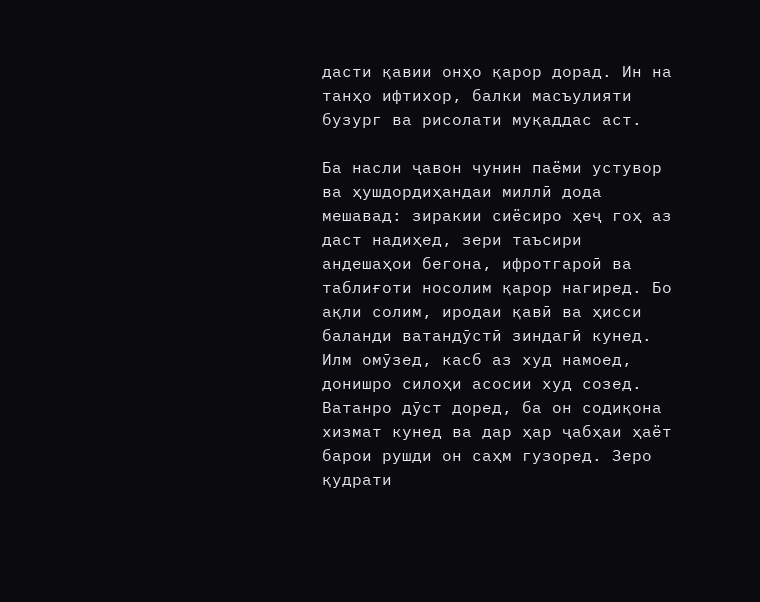дасти қавии онҳо қарор дорад. Ин на танҳо ифтихор, балки масъулияти бузург ва рисолати муқаддас аст.

Ба насли ҷавон чунин паёми устувор ва ҳушдордиҳандаи миллӣ дода мешавад: зиракии сиёсиро ҳеҷ гоҳ аз даст надиҳед, зери таъсири андешаҳои бегона, ифротгароӣ ва таблиғоти носолим қарор нагиред. Бо ақли солим, иродаи қавӣ ва ҳисси баланди ватандӯстӣ зиндагӣ кунед. Илм омӯзед, касб аз худ намоед, донишро силоҳи асосии худ созед. Ватанро дӯст доред, ба он содиқона хизмат кунед ва дар ҳар ҷабҳаи ҳаёт барои рушди он саҳм гузоред. Зеро қудрати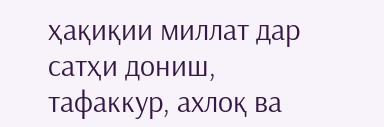ҳақиқии миллат дар сатҳи дониш, тафаккур, ахлоқ ва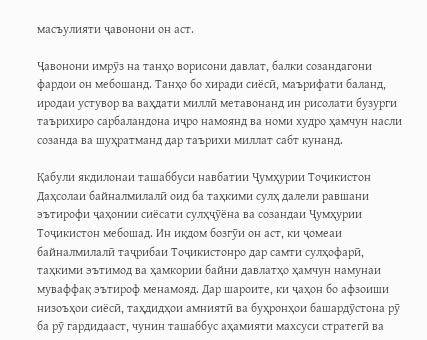масъулияти ҷавонони он аст.

Ҷавонони имрӯз на танҳо ворисони давлат, балки созандагони фардои он мебошанд. Танҳо бо хиради сиёсӣ, маърифати баланд, иродаи устувор ва ваҳдати миллӣ метавонанд ин рисолати бузурги таърихиро сарбаландона иҷро намоянд ва номи худро ҳамчун насли созанда ва шуҳратманд дар таърихи миллат сабт кунанд.

Қабули якдилонаи ташаббуси навбатии Ҷумҳурии Тоҷикистон Даҳсолаи байналмилалӣ оид ба таҳкими сулҳ далели равшани эътирофи ҷаҳонии сиёсати сулҳҷӯёна ва созандаи Ҷумҳурии Тоҷикистон мебошад. Ин иқдом бозгӯи он аст, ки ҷомеаи байналмилалӣ таҷрибаи Тоҷикистонро дар самти сулҳофарӣ, таҳкими эътимод ва ҳамкории байни давлатҳо ҳамчун намунаи муваффақ эътироф менамояд. Дар шароите, ки ҷаҳон бо афзоиши низоъҳои сиёсӣ, таҳдидҳои амниятӣ ва буҳронҳои башардӯстона рӯ ба рӯ гардидааст, чунин ташаббус аҳамияти махсуси стратегӣ ва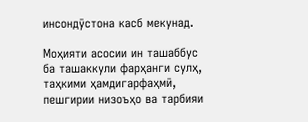инсондӯстона касб мекунад.

Моҳияти асосии ин ташаббус ба ташаккули фарҳанги сулҳ, таҳкими ҳамдигарфаҳмӣ, пешгирии низоъҳо ва тарбияи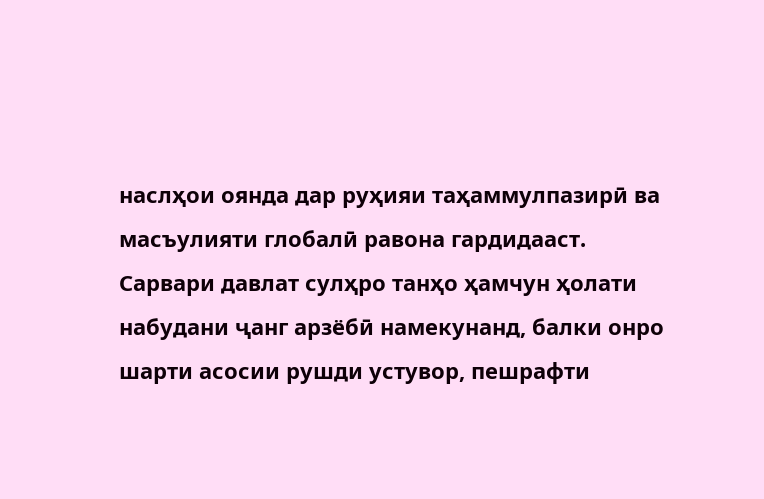наслҳои оянда дар руҳияи таҳаммулпазирӣ ва масъулияти глобалӣ равона гардидааст. Сарвари давлат сулҳро танҳо ҳамчун ҳолати набудани ҷанг арзёбӣ намекунанд, балки онро шарти асосии рушди устувор, пешрафти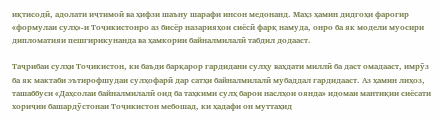иқтисодӣ, адолати иҷтимоӣ ва ҳифзи шаъну шарафи инсон медонанд. Маҳз ҳамин дидгоҳи фарогир «формулаи сулҳ»-и Тоҷикистонро аз бисёр назарияҳои сиёсӣ фарқ намуда, онро ба як модели муосири дипломатияи пешгирикунанда ва ҳамкории байналмилалӣ табдил додааст.

Таҷрибаи сулҳи Тоҷикистон, ки баъди барқарор гардидани сулҳу ваҳдати миллӣ ба даст омадааст, имрӯз ба як мактаби эътирофшудаи сулҳофарӣ дар сатҳи байналмилалӣ мубаддал гардидааст. Аз ҳамин лиҳоз, ташаббуси «Даҳсолаи байналмилалӣ оид ба таҳкими сулҳ барои наслҳои оянда» идомаи мантиқии сиёсати хориҷии башардӯстонаи Тоҷикистон мебошад, ки ҳадафи он муттаҳид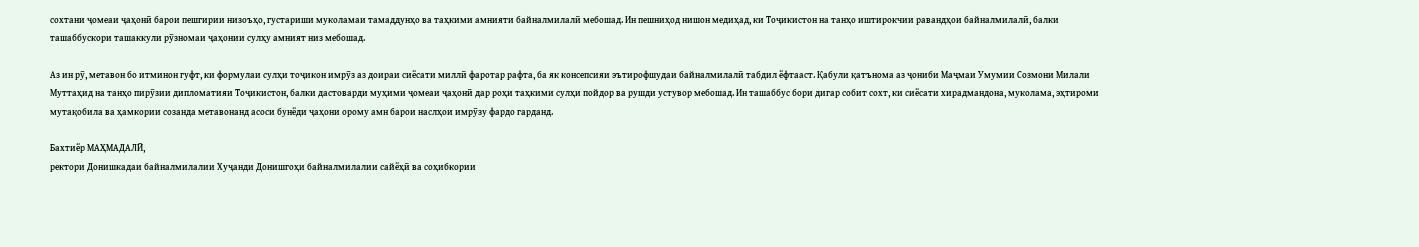сохтани ҷомеаи ҷаҳонӣ барои пешгирии низоъҳо, густариши муколамаи тамаддунҳо ва таҳкими амнияти байналмилалӣ мебошад. Ин пешниҳод нишон медиҳад, ки Тоҷикистон на танҳо иштирокчии равандҳои байналмилалӣ, балки ташаббускори ташаккули рӯзномаи ҷаҳонии сулҳу амният низ мебошад.

Аз ин рӯ, метавон бо итминон гуфт, ки формулаи сулҳи тоҷикон имрӯз аз доираи сиёсати миллӣ фаротар рафта, ба як консепсияи эътирофшудаи байналмилалӣ табдил ёфтааст. Қабули қатънома аз ҷониби Маҷмаи Умумии Созмони Милали Муттаҳид на танҳо пирӯзии дипломатияи Тоҷикистон, балки дастоварди муҳими ҷомеаи ҷаҳонӣ дар роҳи таҳкими сулҳи пойдор ва рушди устувор мебошад. Ин ташаббус бори дигар собит сохт, ки сиёсати хирадмандона, муколама, эҳтироми мутақобила ва ҳамкории созанда метавонанд асоси бунёди ҷаҳони орому амн барои наслҳои имрӯзу фардо гарданд.

Бахтиёр МАҲМАДАЛӢ,
ректори Донишкадаи байналмилалии Хуҷанди Донишгоҳи байналмилалии сайёҳӣ ва соҳибкории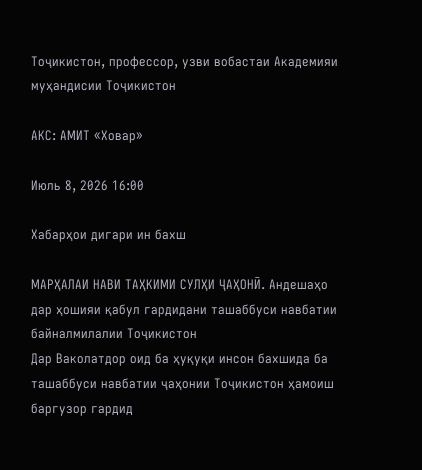Тоҷикистон, профессор, узви вобастаи Академияи муҳандисии Тоҷикистон

АКС: АМИТ «Ховар»

Июль 8, 2026 16:00

Хабарҳои дигари ин бахш

МАРҲАЛАИ НАВИ ТАҲКИМИ СУЛҲИ ҶАҲОНӢ. Андешаҳо дар ҳошияи қабул гардидани ташаббуси навбатии байналмилалии Тоҷикистон
Дар Ваколатдор оид ба ҳуқуқи инсон бахшида ба ташаббуси навбатии ҷаҳонии Тоҷикистон ҳамоиш баргузор гардид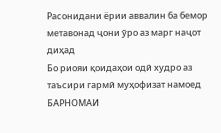Расонидани ёрии аввалин ба бемор метавонад ҷони ӯро аз марг наҷот диҳад
Бо риояи қоидаҳои одӣ худро аз таъсири гармӣ муҳофизат намоед
БАРНОМАИ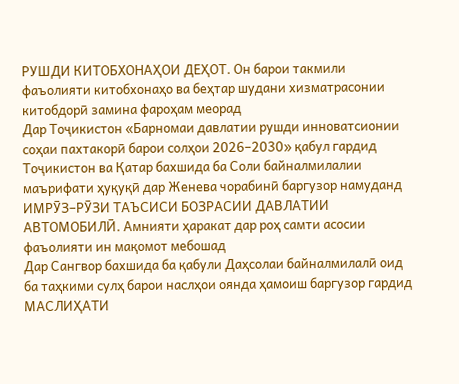РУШДИ КИТОБХОНАҲОИ ДЕҲОТ. Он барои такмили фаъолияти китобхонаҳо ва беҳтар шудани хизматрасонии китобдорӣ замина фароҳам меорад
Дар Тоҷикистон «Барномаи давлатии рушди инноватсионии соҳаи пахтакорӣ барои солҳои 2026–2030» қабул гардид
Тоҷикистон ва Қатар бахшида ба Соли байналмилалии маърифати ҳуқуқӣ дар Женева чорабинӣ баргузор намуданд
ИМРӮЗ–РӮЗИ ТАЪСИСИ БОЗРАСИИ ДАВЛАТИИ АВТОМОБИЛӢ. Амнияти ҳаракат дар роҳ самти асосии фаъолияти ин мақомот мебошад
Дар Сангвор бахшида ба қабули Даҳсолаи байналмилалӣ оид ба таҳкими сулҳ барои наслҳои оянда ҳамоиш баргузор гардид
МАСЛИҲАТИ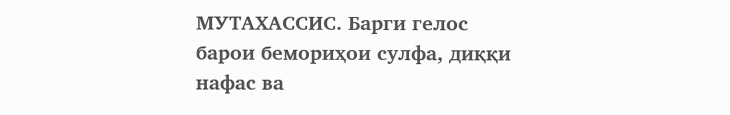МУТАХАССИС. Барги гелос барои бемориҳои сулфа, диққи нафас ва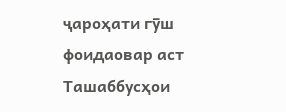ҷароҳати гӯш фоидаовар аст
Ташаббусҳои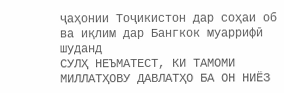ҷаҳонии Тоҷикистон дар соҳаи об ва иқлим дар Бангкок муаррифӣ шуданд
СУЛҲ НЕЪМАТЕСТ, КИ ТАМОМИ МИЛЛАТҲОВУ ДАВЛАТҲО БА ОН НИЁЗ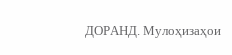ДОРАНД. Мулоҳизаҳои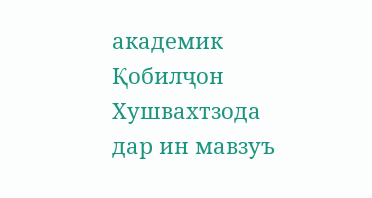академик Қобилҷон Хушвахтзода дар ин мавзуъ